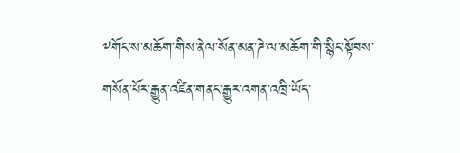༸གོང་ས་མཆོག་གིས་ནེལ་སོན་མན་ཌེ་ལ་མཆོག་གི་སྙིང་སྟོབས་གསོན་པོར་རྒྱུན་འཛིན་གནང་རྒྱུར་འགན་འཁྲི་ཡོད་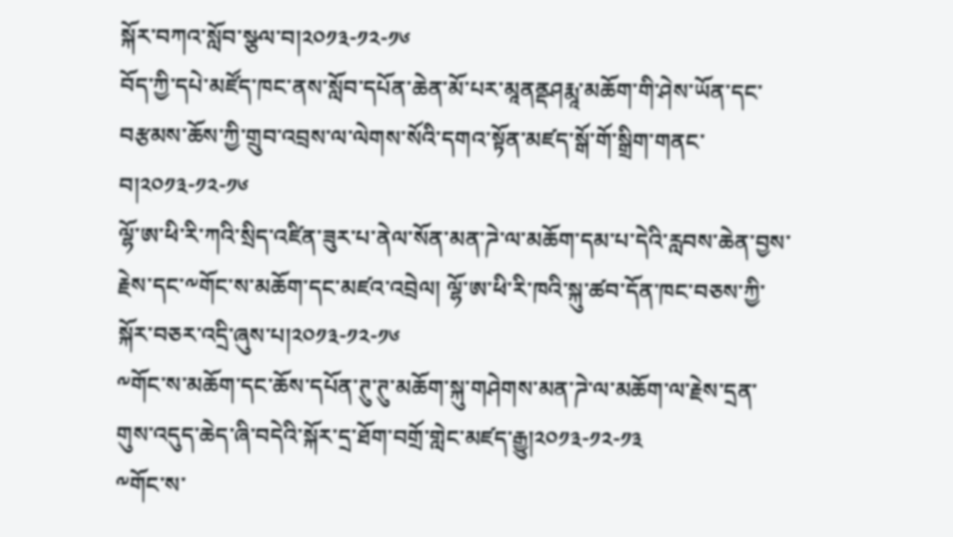སྐོར་བཀའ་སློབ་སྩལ་བ།༢༠༡༣-༡༢-༡༦
བོད་ཀྱི་དཔེ་མཛོད་ཁང་ནས་སློབ་དཔོན་ཆེན་མོ་པར་མཱནནྡཤརྨཱ་མཆོག་གི་ཤེས་ཡོན་དང་བརྩམས་ཆོས་ཀྱི་གྲུབ་འབྲས་ལ་ལེགས་སོའི་དགའ་སྟོན་མཛད་སྒོ་གོ་སྒྲིག་གནང་བ།༢༠༡༣-༡༢-༡༦
ལྷོ་ཨ་ཕི་རི་ཀའི་སྲིད་འཛིན་ཟུར་པ་ནེལ་སོན་མན་ཌེ་ལ་མཆོག་དམ་པ་དེའི་རླབས་ཆེན་བྱས་རྗེས་དང་༸གོང་ས་མཆོག་དང་མཛའ་འབྲེལ། ལྷོ་ཨ་ཕི་རི་ཁའི་སྐུ་ཚབ་དོན་ཁང་བཅས་ཀྱི་སྐོར་བཅར་འདྲི་ཞུས་པ།༢༠༡༣-༡༢-༡༦
༸གོང་ས་མཆོག་དང་ཆོས་དཔོན་ཊུ་ཊུ་མཆོག་སྐུ་གཤེགས་མན་ཌེ་ལ་མཆོག་ལ་རྗེས་དྲན་གུས་འདུད་ཆེད་ཞི་བདེའི་སྐོར་དྲ་ཐོག་བགྲོ་གླེང་མཛད་རྒྱུ།༢༠༡༣-༡༢-༡༣
༸གོང་ས་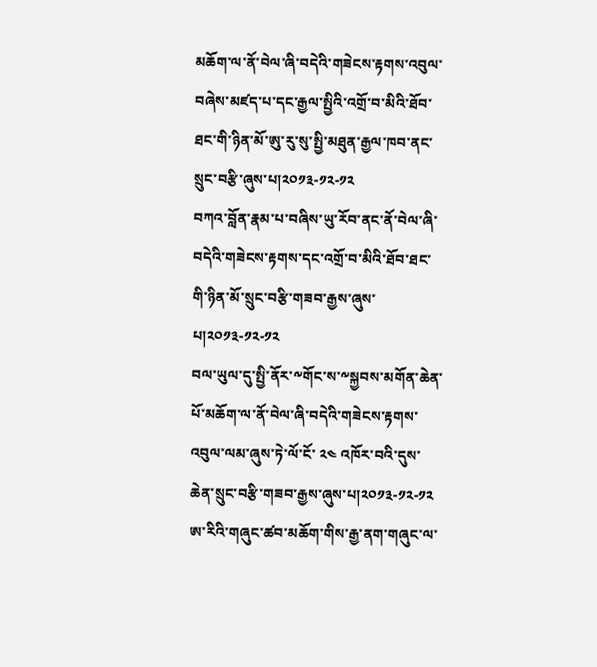མཆོག་ལ་ནོ་བེལ་ཞི་བདེའི་གཟེངས་རྟགས་འབུལ་བཞེས་མཛད་པ་དང་རྒྱལ་སྤྱིའི་འགྲོ་བ་མིའི་ཐོབ་ཐང་གི་ཉིན་མོ་ཨུ་རུ་སུ་སྤྱི་མཐུན་རྒྱལ་ཁབ་ནང་སྲུང་བརྩི་ཞུས་པ།༢༠༡༣-༡༢-༡༢
བཀའ་བློན་རྣམ་པ་བཞིས་ཡུ་རོབ་ནང་ནོ་བེལ་ཞི་བདེའི་གཟེངས་རྟགས་དང་འགྲོ་བ་མིའི་ཐོབ་ཐང་གི་ཉིན་མོ་སྲུང་བརྩི་གཟབ་རྒྱས་ཞུས་པ།༢༠༡༣-༡༢-༡༢
བལ་ཡུལ་དུ་སྤྱི་ནོར་༸གོང་ས་༸སྐྱབས་མགོན་ཆེན་པོ་མཆོག་ལ་ནོ་བེལ་ཞི་བདེའི་གཟེངས་རྟགས་འབུལ་ལམ་ཞུས་ཏེ་ལོ་ངོ་ ༢༤ འཁོར་བའི་དུས་ཆེན་སྲུང་བརྩི་གཟབ་རྒྱས་ཞུས་པ།༢༠༡༣-༡༢-༡༢
ཨ་རིའི་གཞུང་ཚབ་མཆོག་གིས་རྒྱ་ནག་གཞུང་ལ་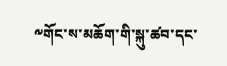༸གོང་ས་མཆོག་གི་སྐུ་ཚབ་དང་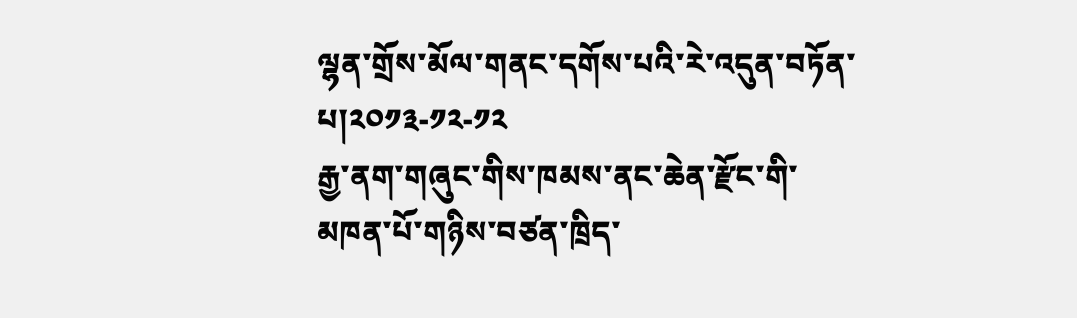ལྷན་གྲོས་མོལ་གནང་དགོས་པའི་རེ་འདུན་བཏོན་པ།༢༠༡༣-༡༢-༡༢
རྒྱ་ནག་གཞུང་གིས་ཁམས་ནང་ཆེན་རྫོང་གི་མཁན་པོ་གཉིས་བཙན་ཁྲིད་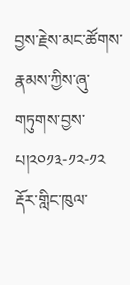བྱས་རྗེས་མང་ཚོགས་རྣམས་ཀྱིས་ཞུ་གཏུགས་བྱས་པ།༢༠༡༣-༡༢-༡༢
རྡོར་གླིང་ཁུལ་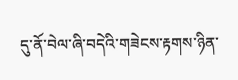དུ་ནོ་བེལ་ཞི་བདེའི་གཟེངས་རྟགས་ཉིན་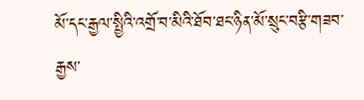མོ་དང་རྒྱལ་སྤྱིའི་འགྲོ་བ་མིའི་ཐོབ་ཐང་ཉིན་མོ་སྲུང་བརྩི་གཟབ་རྒྱས་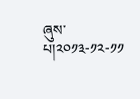ཞུས་པ།༢༠༡༣-༡༢-༡༡